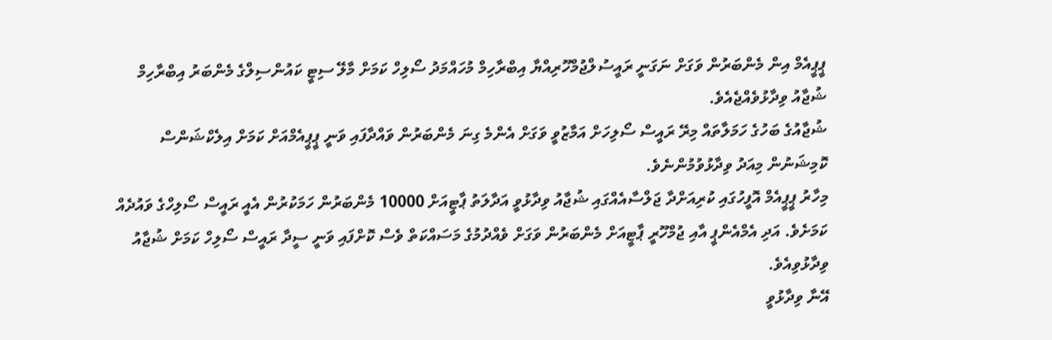ޕީޕީއެމް އިން މެންބަރުން ވަގަށް ނަގަނީ ރައީސުލްޖުމްހޫރިއްޔާ އިބްރާހިމް މުހައްމަދު ސޯލިހް ކަމަށް މާލޭ ސިޓީ ކައުންސިލްގެ މެންބަރު އިބްރާހިމް ޝުޖާއު ވިދާޅުވެއްޖެއެވެ.
ޝުޖާއުގެ ބަހުގެ ހަމަލާތައް މިރޭ ރައީސް ސޯލިހަށް އަމާޒުވީ ވަގަށް އެންމެ ގިނަ މެންބަރުން ވައްދާފައި ވަނީ ޕީޕީއެމްއަށް ކަމަށް އިލެކްޝަންސް ކޮމިޝަނުން މިއަދު ވިދާޅުވުމުންނެވެ.
މިހާރު ޕީޕީއެމް އޮފީހުގައި ކުރިއަށްދާ ޖަލްސާއެއްގައި ޝުޖާއު ވިދާޅުވީ އަދާލަތު ޕާޓީއަށް 10000 މެންބަރުން ހަމަކުރުން އެއީ ރައީސް ސޯލިހްގެ ވައުދެއް ކަމަށެވެ. އަދި އެމްއެންޕީ އާއި ޖުމްހޫރީ ޕާޓީއަށް މެންބަރުން ވަގަށް ވެއްދުމުގެ މަސައްކަތް ވެސް ކޮށްފައި ވަނީ ސީދާ ރައީސް ސޯލިހް ކަމަށް ޝުޖާއު ވިދާޅުވިއެވެ.
އޭނާ ވިދާޅުވީ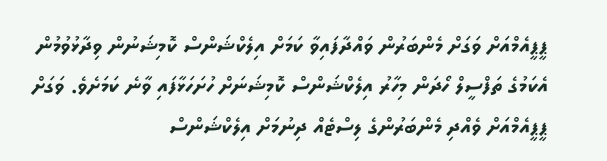ޕީޕީއެމްއަށް ވަގަށް މެންބަރުން ވައްދާފައިވާ ކަމަށް އިލެކްޝަންސް ކޮމިޝަނުން ވިދާޅުވުމުން އެކަމުގެ ތަފްސީލް ހޯދަން މިހާރު އިލެކްޝަންސް ކޮމިޝަނަށް ހުށަހަޅާފައި ވާނެ ކަމަށެވެ. ވަގަށް ޕީޕީއެމްއަށް ވެއްދި މެންބަރުންގެ ލިސްޓެއް ދިނުމަށް އިލެކްޝަންސް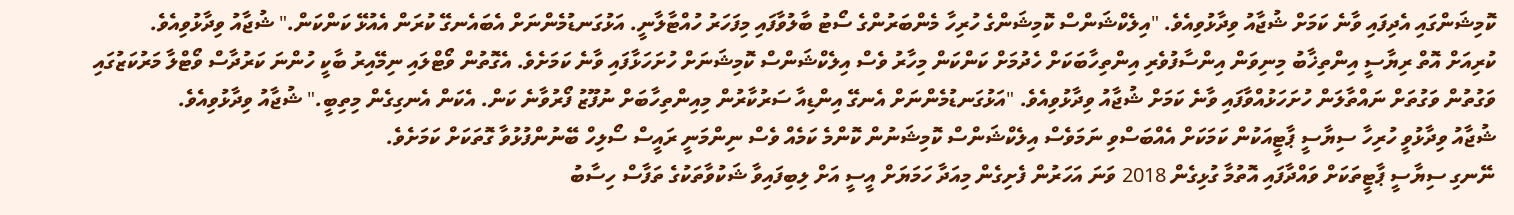ކޮމިޝަންގައި އެދިފައި ވާނެ ކަމަށް ޝުޖާއު ވިދާޅުވިއެވެ. "އިލެކްޝަންސް ކޮމިޝަންގެ ހުރިހާ މެންބަރުންގެ ސޯޓު ބާލުވާފައި މިފަހަރު ހުއްޓާލާނީ. އަޅުގަނޑުމެންނަށް އެބައެނގޭ ކުރަން އެއުޅޭ ކަންކަން." ޝުޖާއު ވިދާޅުވިއެވެ.
ކުރިއަށް އޮތް ރިޔާސީ އިންތިޚާބު މިނިވަން އިންސާފުވެރި އިންތިހާބަކަށް ހެދުމަށް ކަންކަން މިހާރު ވެސް އިލެކްޝަންސް ކޮމިޝަނަށް ހުށަހަޅާފައި ވާނެ ކަމަށެވެ. އެގޮތުން ވޯޓްލައި ނިމޭއިރު ބާކީ ހުންނަ ކަރުދާސް ވޯޓްލާ މަރުކަޒުގައި ވަގުތުން ވަގުތަށް ނައްތާލަން ހުށަހަޅުއްވާފައި ވާނެ ކަމަށް ޝުޖާއު ވިދާޅުވިއެވެ. "އަޅުގަނޑުމެންނަށް އެނގޭ އިންޑިއާ ސަރުކާރުން މިއިންތިހާބަށް ނުފޫޒު ފޯރުވާނެ ކަން. އެކަން އެނގިގެން މިތިބީ." ޝުޖާއު ވިދާޅުވިއެވެ.
ޝުޖާއު ވިދާޅުވީ ހުރިހާ ސިޔާސީ ޕާޓީއަކުން ކަމަކަށް އެއްބަސްވި ނަމަވެސް އިލެކްޝަންސް ކޮމިޝަނުން ކޮންމެ ކަމެއް ވެސް ނިންމަނީ ރައީސް ސޯލިހް ބޭނުންފުޅުވާ ގޮތަކަށް ކަމަށެވެ.
ނޭނގި ސިޔާސީ ޕާޓީތަކަށް ވައްދާފައި އޮތުމާ ގުޅިގެން 2018 ވަނަ އަހަރުން ފެށިގެން މިއަދާ ހަމަޔަށް އީސީ އަށް ލިބިފައިވާ ޝަކުވާތަކުގެ ތަފާސް ހިސާބު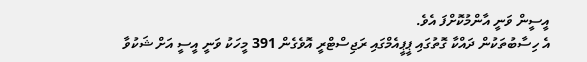އީސީން ވަނީ އާންމުކޮށްފަ އެވެ.
އެ ހިސާބުތަކުން ދައްކާ ގޮތުގައި ޕީޕީއެމްގައި ރަޖިސްޓްރީ އޮވެގެން 391 މީހަކު ވަނީ އީސީ އަށް ޝަކުވާ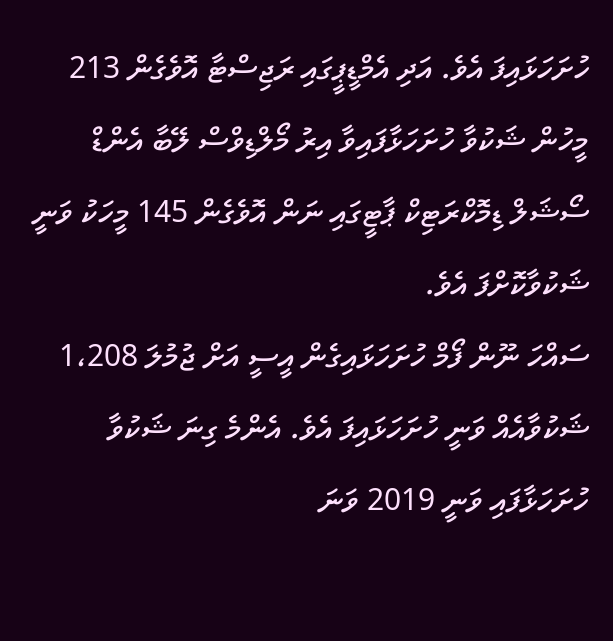ހުށަހަޅައިފަ އެވެ. އަދި އެމްޑީޕީގައި ރަޖިސްޓާ އޮވެގެން 213 މީހުން ޝަކުވާ ހުށަހަޅާފައިވާ އިރު މޯލްޑިވްސް ލޭބާ އެންޑް ސޯޝަލް ޑިމޮކްރަޓިކް ޕާޓީގައި ނަން އޮވެގެން 145 މީހަކު ވަނީ ޝަކުވާކޮށްފަ އެވެ.
ސައްހަ ނޫން ފޯމް ހުށަހަޅައިގެން އީސީ އަށް ޖުމުލަ 1،208 ޝަކުވާއެއް ވަނީ ހުށަހަޅައިފަ އެވެ. އެންމެ ގިނަ ޝަކުވާ ހުށަހަޅާފައި ވަނީ 2019 ވަނަ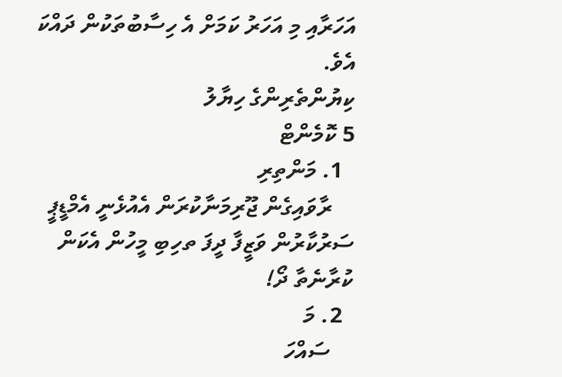އަހަރާއި މި އަހަރު ކަމަށް އެ ހިސާބުތަކުން ދައްކަ އެވެ.
ކިޔުންތެރިންގެ ހިޔާލު
5 ކޮމެންޓް
  1. މަންތިރި
    ރާވައިގެން ޖޫރިމަނާކުރަން އެއުޅެނީ އެމްޑީޕީ ސަރުކާރުން ވަޒީފާ ދީފަ ތހިބި މީހުން އެކަން ކުރާނެތާ ދޯ!
  2. މަ
    ސައްހަ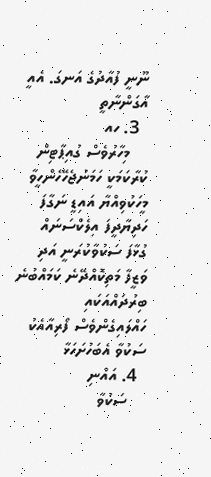ނޫނީ ފުއާދުގެ އަނގަ. އެއީ އާގަންނާތީ
  3. ހއ
    މިހާރުވެސް ގުއިޕާޓިން ކުރާކަމަކީ ހަމަނުޖެހޭހެންހީވާ މީހަކުވިއްޔާ އައިޑީ ނަގާފަ ހަދިޔާދީފަ އިލެކްސަނައް ގުޅާފަ ސަކުވާކުރަނީ އަދި ވަޒީފާ މަތިކޮއްދޭނެ ކަމައްބުނެ ބިރުދައްއަކައި ހައްލައިގެންވެސް ފޯރިއާއެކު ސަކުވާ އެބަހުށަހަޅާ
  4. އައްނި
    ސަކުވާ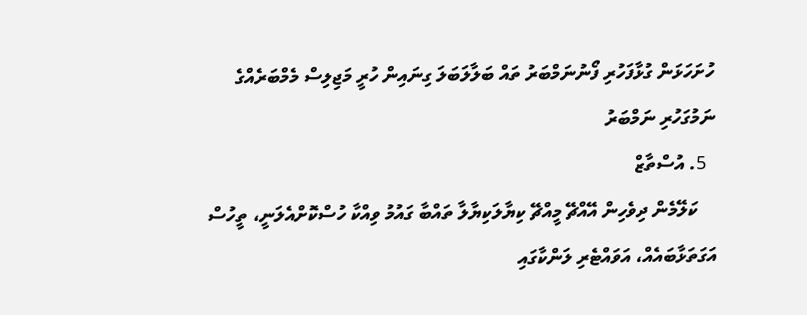ހުށަހަޅަން ގުޅާފަހުރި ފޯނުނަމްބަރު ތައް ބަލާލަބަލަ ގިނައިން ހުރީ މަޖިލިސް މެމްބަރެއްގެ ނަމުގަހުރި ނަމްބަރު
  5. އުސްތާޒް
    ކަލޭމެން ދިވެހިން އޭއްޗޭ މީއްޗޭ ކިޔާލަކިޔާލާ ތައްބާ ގައުމު ވިއްކާ ހުސްކޮށްއެލަނީ، ތީހުސް އަގަތަޅާބައެއް، އަވައްޓެރި ލަންކާގައި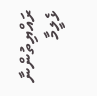ރައްޔިތުންނާ ޅެލީމާ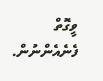ވީގޮތް ފެނެއެންނުން.